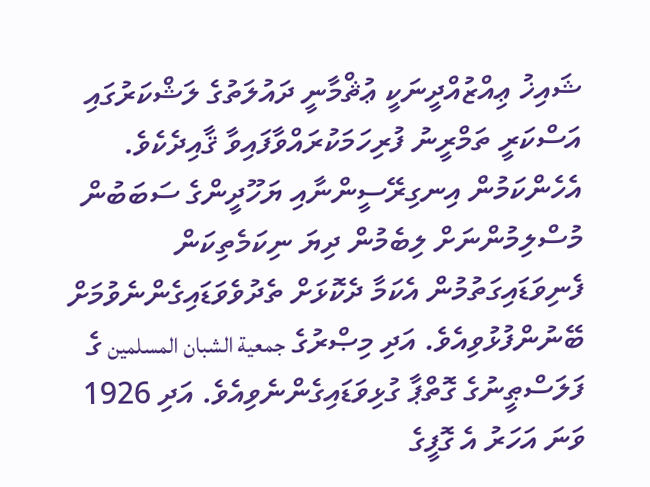ޝައިޚު ޢިއްޒުއްދީނަކީ ޢުޘްމާނީ ދައުލަތުގެ ލަޝްކަރުގައި އަސްކަރީ ތަމްރީނު ފުރިހަމަކުރައްވާފައިވާ ޤާއިދެކެވެ. އެހެންކަމުން އިނގިރޭސީންނާއި ޔަހޫދީންގެ ސަބަބުން މުސްލިމުންނަށް ލިބެމުން ދިޔަ ނިކަމެތިކަން ފެނިވަޑައިގަތުމުން އެކަމާ ދެކޮޅަށް ތެދުވެވަޑައިގެންނެވުމަށް ބޭނުންފުޅުވިއެވެ. އަދި މިޞްރުގެ جمعية الشبان المسلمين ގެ ފަލަސްޠީނުގެ ގޮތްޕާ ގުޅިވަޑައިގެންނެވިއެވެ. އަދި 1926 ވަނަ އަހަރު އެ ގޮފީގެ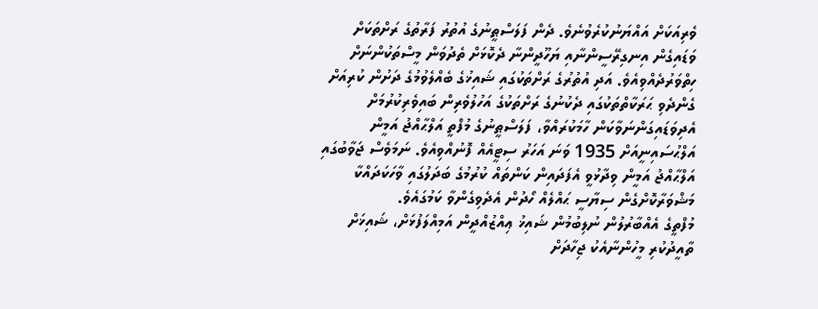ވެރިއަކަށް އައްޔަނުކުރެވުނެވެ. ދެން ފަލަސްޠީނުގެ އުތުރު ފަރާތުގެ ރަށްތަކަށް ވަޑައިގެން އިނގިރޭސީންނާއި ޔަހޫދީންނާ ދެކޮޅަށް ތެދުވަން މީސްތަކުންނަށް ހިތްވަރުދެއްވިއެވެ. އަދި އުތުރުގެ ރަށްތަކުގައި ޝައިޚުގެ ބެއްލެވުމުގެ ދަށުން ކުރިއަށް ގެންދެވި ޙަރަކާތްތަކުގައި ދެކުނުގެ ރަށްތަކުގެ އަހުލުވެރިން ބައިވެރިކުރުމަށް އެދިވަޑައިގަންނަވާކަން ހާމަކުރައްވާ، ފަލަސްޠީނުގެ މުފްތީ އަލްޙާއްޖު އަމީން އަލްޙުސައިނީއަށް 1935 ވަނަ އަހަރު ސިޓީއެއް ފޮނުއްވިއެވެ. ނަމަވެސް ޖަވާބުގައި އަލްޙާއްޖު އަމީން ވިދާޅުވީ އެފަދައިން ކަންތައް ކުރުމުގެ ބަދަލުގައި ވާހަކަދައްކާ މަޝްވަރާކޮށްގެން ސިޔާސީ ޙައްލެއް ހޯދުން އެދެވިގެންވާ ކަމުގައެވެ.
މުފްތީގެ އެއްބާރުލުން ނުލިބުމުން ޝައިޚު ޢިއްޒުއްދީން އަމިއްލަފުޅަށް، ޝައިޚަށް ތާއީދުކުރި މީހުންނާއެކު ޖިހާދަށް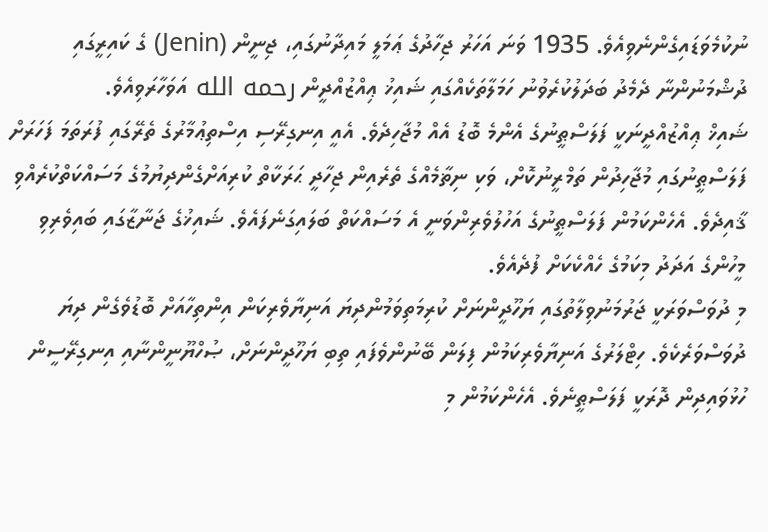ނުކުމެވަޑައިގެންނެވިއެވެ. 1935 ވަނަ އަހަރު ޖިހާދުގެ ޢަމަލީ މައިދާނުގައި، ޖިނީން (Jenin) ގެ ކައިރީގައި ދުޝްމަނުންނާ ދެމެދު ބަދަލުކުރެވުނު ހަމަލާތަކެއްގައި ޝައިޚު ޢިއްޒުއްދީން رحمه الله އަވަހާރަވިއެވެ.
ޝައިޚް ޢިއްޒުއްދީނަކީ ފަލަސްޠީނުގެ އެންމެ ބޮޑު އެއް މުޖާހިދެވެ. އެއީ އިނގިރޭސި އިސްތިޢުމާރުގެ ތެރޭގައި ފުރަތަމަ ފަހަރަށް ފަލަސްޠީނުގައި މުޖާހިދުން ތަމްރީނުކޮށް، ވަކި ނިޡާމެއްގެ ތެރެއިން ޖިހާދީ ޙަރަކާތް ކުރިއަށްގެންދިޔުމުގެ މަސައްކަތްކުރެއްވި ޤާއިދެވެ. އެހެންކަމުން ފަލަސްޠީނުގެ އަހުލުވެރިންވަނީ އެ މަސައްކަތް ބަލައިގަނެފައެވެ. ޝައިޚުގެ ޖަނާޒާގައި ބައިވެރިވި މީހުންގެ އަދަދު މިކަމުގެ ހެއްކެކަށް ފުދެއެވެ.
މި ދުވަސްވަރަކީ ޖަރުމަނުވިލާތުގައި ޔަހޫދީންނަށް ކުރިމަތިވަމުންދިޔަ އަނިޔާވެރިކަން އިންތިހާއަށް ބޮޑުވެގެން ދިޔަ ދުވަސްވަރެކެވެ. ހިޓްލަރުގެ އަނިޔާވެރިކަމުން ފިލަން ބޭނުންވެފައި ތިބި ޔަހޫދީންނަށް، ޞުހްޔޫނީންނާއި އިނގިރޭސީން ހުޅުވައިދިން ދޮރަކީ ފަލަސްޠީނެވެ. އެހެންކަމުން މި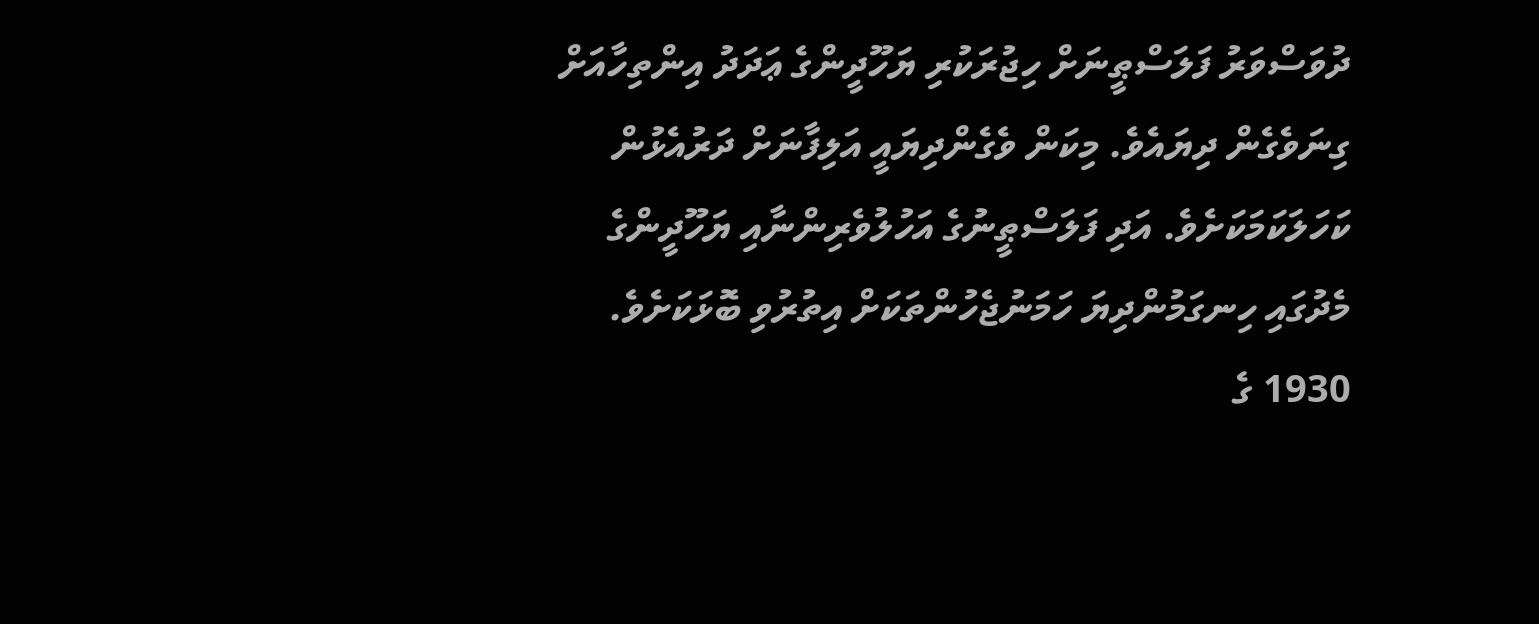ދުވަސްވަރު ފަލަސްޠީނަށް ހިޖުރަކުރި ޔަހޫދީންގެ ޢަދަދު އިންތިހާއަށް ގިނަވެގެން ދިޔައެވެ. މިކަން ވެގެންދިޔައީ އަލިފާނަށް ދަރުއެޅުން ކަހަލަކަމަކަށެވެ. އަދި ފަލަސްޠީނުގެ އަހުލުވެރިންނާއި ޔަހޫދީންގެ މެދުގައި ހިނގަމުންދިޔަ ހަމަނުޖެހުންތަކަށް އިތުރުވި ބޮޅަކަށެވެ.
1930 ގެ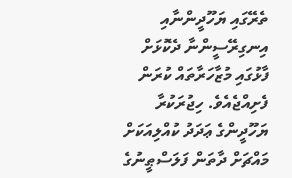ތެރޭގައި ޔަހޫދީންނާއި އިނގިރޭސީންނާ ދެކޮޅަށް ފާޅުގައި މުޒާހަރާތައް ކުރަން ފެށިއްޖެއެވެ. ހިޖުރަކުރާ ޔަހޫދީންގެ ޢަދަދު ކުއްލިއަކަށް މައްޗަށް ދާތަން ފަލަސްޠީނުގެ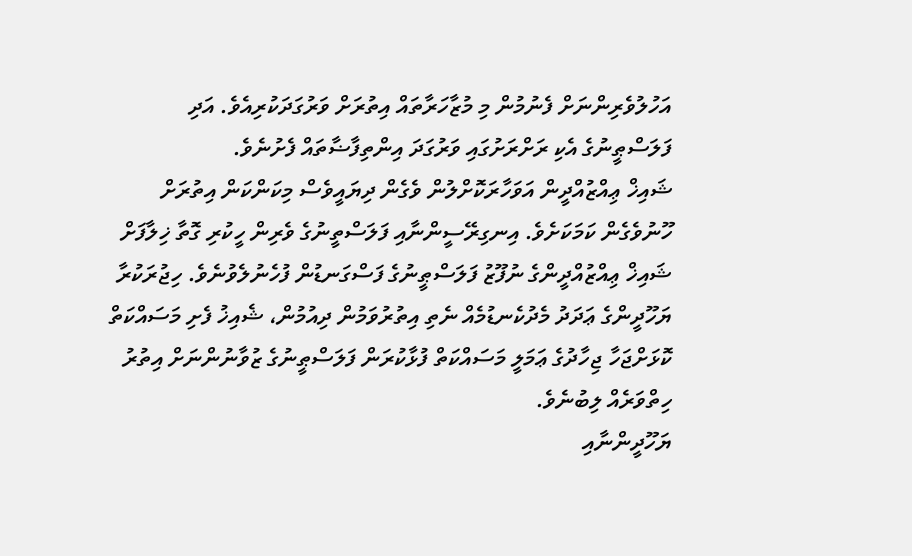އަހުލުވެރިންނަށް ފެނުމުން މި މުޒާހަރާތައް އިތުރަށް ވަރުގަދަކުރިއެވެ. އަދި ފަލަސްޠީނުގެ އެކި ރަށްރަށުގައި ވަރުގަދަ އިންތިފާޟާތައް ފެށުނެވެ.
ޝައިޚް ޢިއްޒުއްދީން އަވަހާރަކޮށްލުން ވެގެން ދިޔައީވެސް މިކަންކަން އިތުރަށް ހޫނުވެގެން ކަމަކަށެވެ. އިނގިރޭސީންނާއި ފަލަސްތީނުގެ ވެރިން ހީކުރި ގޮތާ ޚިލާފަށް ޝައިޚް ޢިއްޒުއްދީންގެ ނުފޫޒު ފަލަސްޠީނުގެ ފަސްގަނޑުން ފުހެނުލެވުނެވެ. ހިޖުރަކުރާ ޔަހޫދީންގެ ޢަދަދު މެދުކެނޑުމެއް ނެތި އިތުރުވަމުން ދިއުމުން، ޝެއިޚު ފެށި މަސައްކަތް ކޮޅަށްޖަހާ ޖިހާދުގެ ޢަމަލީ މަސައްކަތް ފުޅާކުރަން ފަލަސްޠީނުގެ ޒުވާނުންނަށް އިތުރު ހިތްވަރެއް ލިބުނެވެ.
ޔަހޫދީންނާއި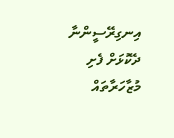އިނގިރޭސީންނާ ދެކޮޅަށް ފެށި މުޒާހަރާތައް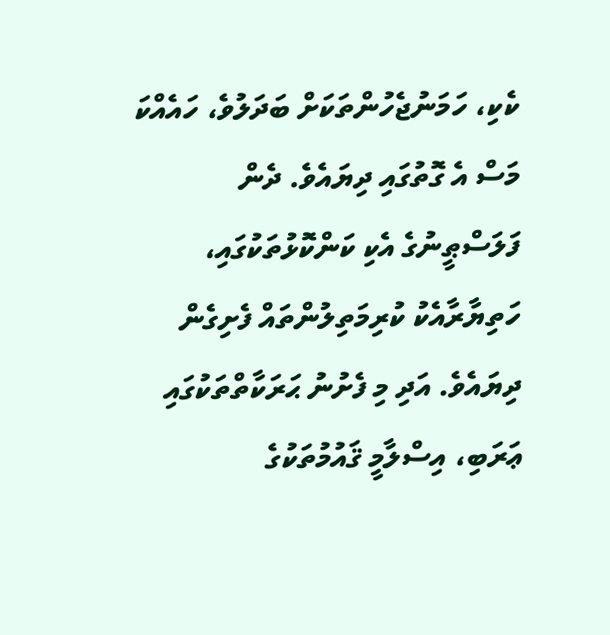ކެކި، ހަމަނުޖެހުންތަކަށް ބަދަލުވެ، ހައެއްކަ މަސް އެ ގޮތުގައި ދިޔައެވެ. ދެން ފަލަސްޠީނުގެ އެކި ކަންކޮޅުތަކުގައި، ހަތިޔާރާއެކު ކުރިމަތިލުންތައް ފެށިގެން ދިޔައެވެ. އަދި މި ފެށުނު ޙަރަކާތްތަކުގައި ޢަރަބި، އިސްލާމީ ޤައުމުތަކުގެ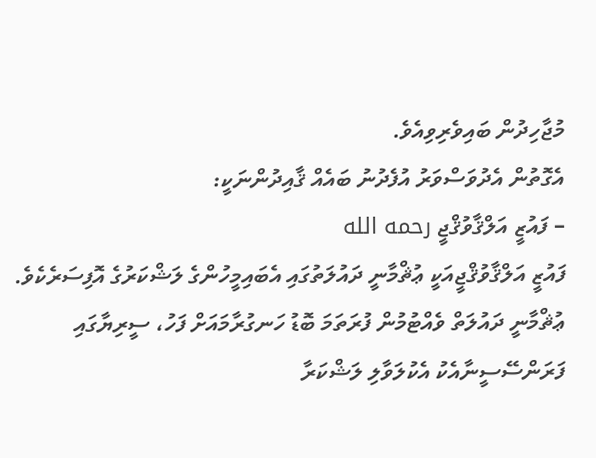މުޖާހިދުން ބައިވެރިވިއެވެ.
އެގޮތުން އެދުވަސްވަރު އުފެދުނު ބައެއް ޤާއިދުންނަކީ:
– ފައުޒީ އަލްޤާވުޤްޖީ رحمه الله
ފައުޒީ އަލްޤާވުޤްޖީއަކީ ޢުޘްމާނީ ދައުލަތުގައި އެބައިމީހުންގެ ލަޝްކަރުގެ އޮފިސަރެކެވެ. ޢުޘްމާނީ ދައުލަތް ވެއްޓުމުން ފުރަތަމަ ބޮޑު ހަނގުރާމައަށް ފަހު، ސީރިޔާގައި ފަރަންސޭސީނާއެކު އެކުލަވާލި ލަޝްކަރާ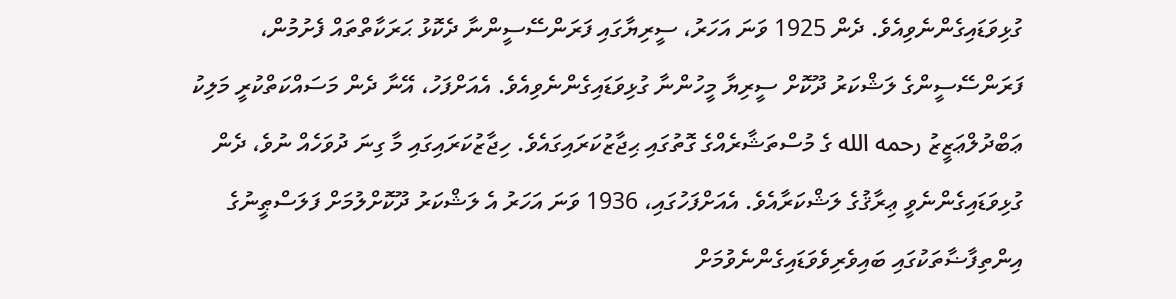ގުޅިވަޑައިގެންނެވިއެވެ. ދެން 1925 ވަނަ އަހަރު، ސީރިޔާގައި ފަރަންސޭސީންނާ ދެކޮޅު ޙަރަކާތްތައް ފެށުމުން، ފަރަންސޭސީންގެ ލަޝްކަރު ދޫކޮށް ސީރިޔާ މީހުންނާ ގުޅިވަޑައިގެންނެވިއެވެ. އެއަށްފަހު، އޭނާ ދެން މަސައްކަތްކުރީ މަލިކު ޢަބްދުލްޢަޒީޒު رحمه الله ގެ މުސްތަޝާރެއްގެ ގޮތުގައި ޙިޖާޒުކަރައިގައެވެ. ހިޖާޒުކަރައިގައި މާ ގިނަ ދުވަހެއް ނުވެ، ދެން ގުޅިވަޑައިގެންނެވީ ޢިރާޤުގެ ލަޝްކަރާއެވެ. އެއަށްފަހުގައި، 1936 ވަނަ އަހަރު އެ ލަޝްކަރު ދޫކޮށްލުމަށް ފަލަސްޠީނުގެ އިންތިފާޟާތަކުގައި ބައިވެރިވެވަޑައިގެންނެވުމަށް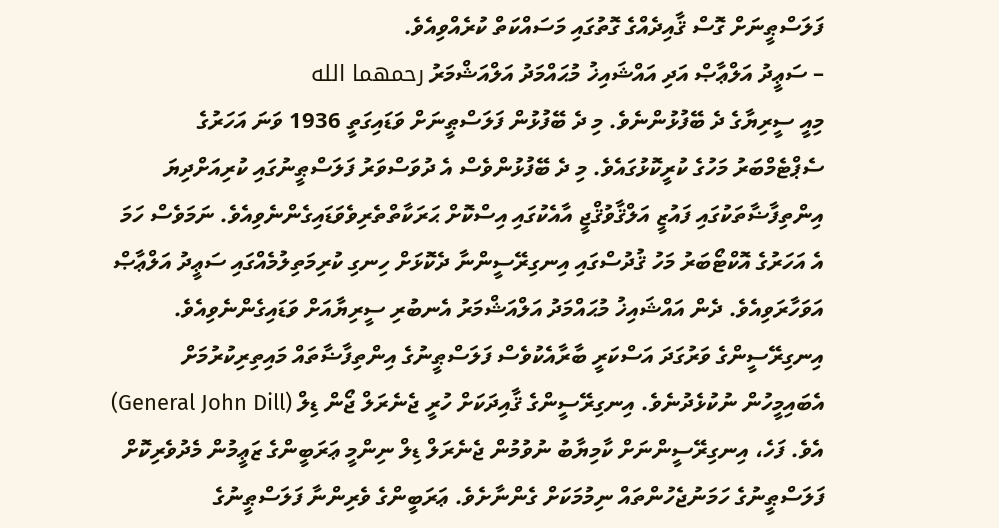ފަލަސްޠީނަށް ގޮސް ޤާއިދެއްގެ ގޮތުގައި މަސައްކަތް ކުރެއްވިއެވެ.
– ސަޢީދު އަލްޢާޞް އަދި އައްޝައިޚު މުޙައްމަދު އަލްއަޝްމަރު رحمهما الله
މިއީ ސީރިޔާގެ ދެ ބޭފުޅުންނެވެ. މި ދެ ބޭފުޅުން ފަލަސްޠީނަށް ވަޑައިގަތީ 1936 ވަނަ އަހަރުގެ ސެޕްޓެމްބަރު މަހުގެ ކުރީކޮޅުގައެވެ. މި ދެ ބޭފުޅުންވެސް އެ ދުވަސްވަރު ފަލަސްޠީނުގައި ކުރިއަށްދިޔަ އިންތިފާޟާތަކުގައި ފައުޒީ އަލްޤާވުޤްޖީ އާއެކުގައި އިސްކޮށް ޙަރަކާތްތެރިވެވަޑައިގެންނެވިއެވެ. ނަމަވެސް ހަމަ އެ އަހަރުގެ އޮކްޓޯބަރު މަހު ޤުދުސްގައި އިނގިރޭސީންނާ ދެކޮޅަށް ހިނގި ކުރިމަތިލުމެއްގައި ސަޢީދު އަލްޢާޞް އަވަހާރަވިއެވެ. ދެން އައްޝައިޚު މުޙައްމަދު އަލްއަޝްމަރު އެނބުރި ސީރިޔާއަށް ވަޑައިގެންނެވިއެވެ.
އިނގިރޭސީންގެ ވަރުގަދަ އަސްކަރީ ބާރާއެކުވެސް ފަލަސްޠީނުގެ އިންތިފާޟާތައް މައިތިރިކުރުމަށް އެބައިމީހުން ނުކުޅެދުނެވެ. އިނގިރޭސީންގެ ޤާއިދަކަށް ހުރީ ޖެނެރަލް ޖޯން ޑިލް (General John Dill) އެވެ. ފަހެ، އިނގިރޭސީންނަށް ކާމިޔާބު ނުވުމުން ޖެނެރަލް ޑިލް ނިންމީ ޢަރަބީންގެ ޒަޢީމުން މެދުވެރިކޮށް ފަލަސްޠީނުގެ ހަމަނުޖެހުންތައް ނިމުމަކަށް ގެންނާށެވެ. ޢަރަބީންގެ ވެރިންނާ ފަލަސްޠީނުގެ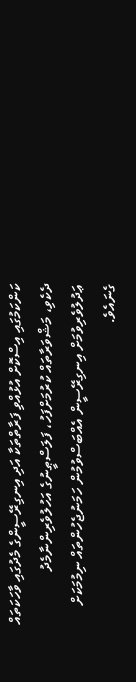ކަންކަމުގައި އިސްކޮށް އުޅުއްވި ފަރާތްތަކާ އަދި އިނގިރޭސީންގެ މެދުގައި ވާހަކަތައް ދެކެވި، މަޝްވަރާތައް ކުރުމަށްފަހު، ފަލަސްޠީނުގެ އަހުލުވެރިންނާމެދު ޢަދުލުވެރިވުމަށް އިނގިރޭސީން އެއްބަސްވުމުން ހަމަނުޖެހުންތައް ނިމުމަކަށް ގެނައެވެ.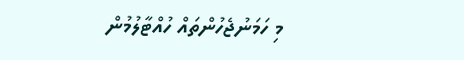މި ހަމަނުޖެހުންތައް ހުއްޓާލުމުން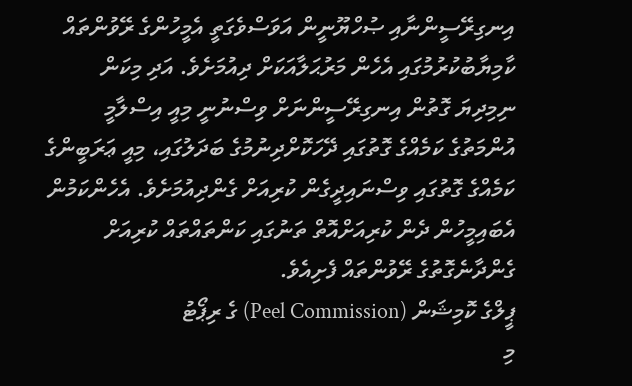އިނގިރޭސީންނާއި ޞުހްޔޫނީން އަވަސްވެގަތީ އެމީހުންގެ ރޭވުންތައް ކާމިޔާބުކުރުމުގައި އެހެން މަރުޙަލާއަކަށް ދިއުމަށެވެ. އަދި މިކަން ނިމިދިޔަ ގޮތުން އިނގިރޭސީންނަށް ވިސްނުނީ މިއީ އިސްލާމީ އުންމަތުގެ ކަމެއްގެ ގޮތުގައި ދޭހަކޮށްދިނުމުގެ ބަދަލުގައި، މިއީ ޢަރަބީންގެ ކަމެއްގެ ގޮތުގައި ވިސްނައިދީގެން ކުރިއަށް ގެންދިއުމަށެވެ. އެހެންކަމުން އެބައިމީހުން ދެން ކުރިއަށްއޮތް ތަނުގައި ކަންތައްތައް ކުރިއަށް ގެންދާނެގޮތުގެ ރޭވުންތައް ފެށިއެވެ.
ޕީލްގެ ކޮމިޝަން (Peel Commission) ގެ ރިޕޯޓު
މި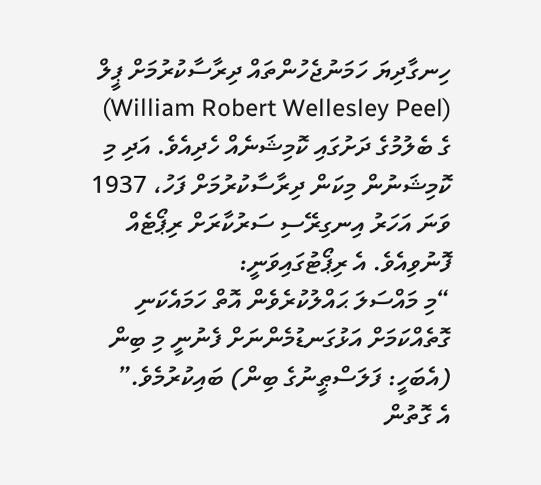ހިނގާދިޔަ ހަމަނުޖެހުންތައް ދިރާސާކުރުމަށް ޕީލް (William Robert Wellesley Peel) ގެ ބެލުމުގެ ދަށުގައި ކޮމިޝަނެއް ހެދިއެވެ. އަދި މި ކޮމިޝަނުން މިކަން ދިރާސާކުރުމަށް ފަހު، 1937 ވަނަ އަހަރު އިނގިރޭސި ސަރުކާރަށް ރިޕޯޓެއް ފޮނުވިއެވެ. އެ ރިޕޯޓުގައިވަނީ:
“މި މައްސަލަ ޙައްލުކުރެވެން އޮތް ހަމައެކަނި ގޮތެއްކަމަށް އަޅުގަނޑުމެންނަށް ފެނުނީ މި ބިން (އެބަހީ: ފަލަސްޠީނުގެ ބިން) ބައިކުރުމެވެ.”
އެ ގޮތުން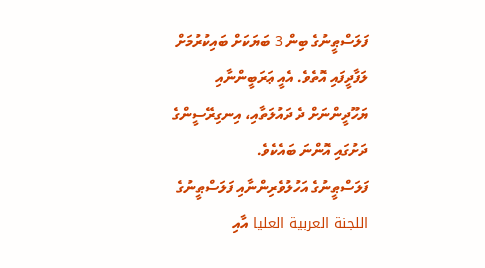ފަލަސްޠީނުގެ ބިން 3 ބަޔަކަށް ބައިކުރުމަށް ލަފާދީފައި އޮތެވެ. އެއީ ޢަރަބީންނާއި ޔަހޫދީންނަށް ދެ ދައުލަތާއި، އިނގިރޭސީންގެ ދަށުގައި އޮންނަ ބައެކެވެ.
ފަލަސްޠީނުގެ އަހުލުވެރިންނާއި ފަލަސްޠީނުގެ اللجنة العربية العليا އާއި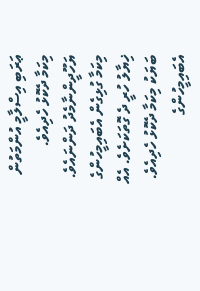ޢަރަބި އިސްލާމީ އުންމަތުން މިކަމާ ދެކޮޅު ހެދިއެވެ.
ޔަހޫދީންނާމެދު ދަންނައެވެ. މިކަމާ ގުޅިގެން އެބައިމީހުންގެ ޚިޔާލު ހުރީ ދެ ގޮތަކަށެވެ. އެއް ބަޔަކު މިކަމާ ދެކޮޅު ހެދިއެވެ. އެބައިމީހުންގެ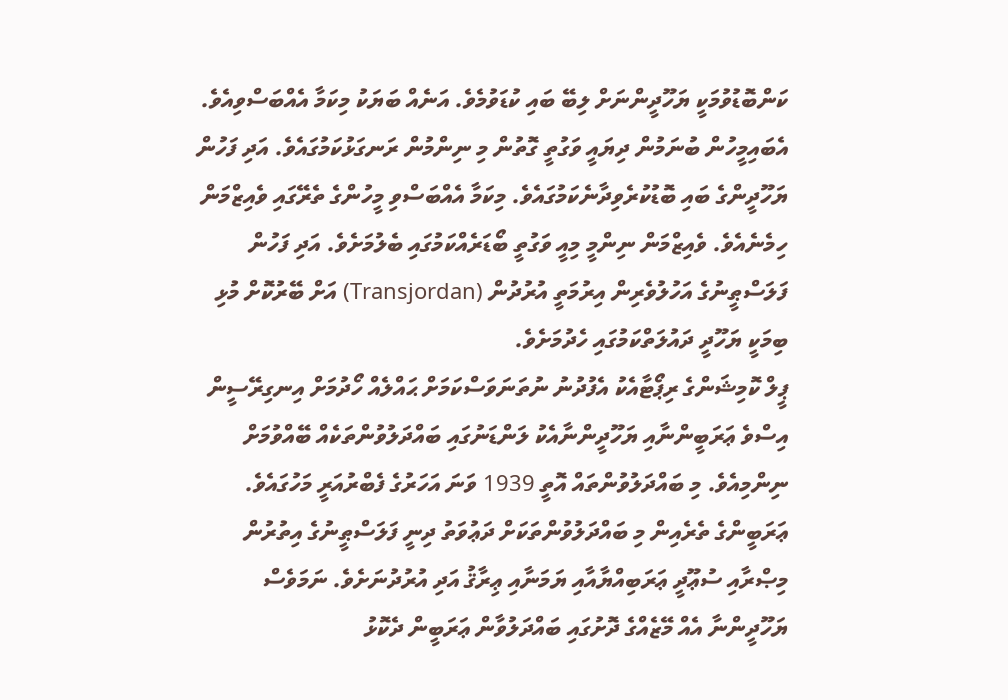ކަންބޮޑުވުމަކީ ޔަހޫދީންނަށް ލިބޭ ބައި ކުޑަވުމެވެ. އަނެއް ބަޔަކު މިކަމާ އެއްބަސްވިއެވެ. އެބައިމީހުން ބުނަމުން ދިޔައީ ވަގުތީ ގޮތުން މި ނިންމުން ރަނގަޅުކަމުގައެވެ. އަދި ފަހުން ޔަހޫދީންގެ ބައި ބޮޑުކުރެވިދާނެކަމުގައެވެ. މިކަމާ އެއްބަސްވި މީހުންގެ ތެރޭގައި ވެއިޒްމަން ހިމެނެއެވެ. ވެއިޒްމަން ނިންމީ މިއީ ވަގުތީ ބޯޑަރެއްކަމުގައި ބެލުމަށެވެ. އަދި ފަހުން ފަލަސްޠީނުގެ އަހުލުވެރިން އިރުމަތީ އުރުދުން (Transjordan) އަށް ބޭރުކޮށް މުޅި ބިމަކީ ޔަހޫދީ ދައުލަތްކަމުގައި ހެދުމަށެވެ.
ޕީލް ކޮމިޝަންގެ ރިޕޯޓާއެކު އެފުދުނު ނުތަނަވަސްކަމަށް ޙައްލެއް ހޯދުމަށް އިނގިރޭސީން އިސްވެ ޢަރަބީންނާއި ޔަހޫދީންނާއެކު ލަންޑަނުގައި ބައްދަލުވުންތަކެއް ބޭއްވުމަށް ނިންމިއެވެ. މި ބައްދަލުވުންތައް އޮތީ 1939 ވަނަ އަހަރުގެ ފެބްރުއަރީ މަހުގައެވެ. ޢަރަބީންގެ ތެރެއިން މި ބައްދަލުވުންތަކަށް ދަޢުވަތު ދިނީ ފަލަސްޠީނުގެ އިތުރުން މިޞްރާއި ސުޢޫދީ ޢަރަބިއްޔާއާއި ޔަމަނާއި ޢިރާޤު އަދި އުރުދުނަށެވެ. ނަމަވެސް ޔަހޫދީންނާ އެއް މޭޒެއްގެ ދޮށުގައި ބައްދަލުވާން ޢަރަބީން ދެކޮޅު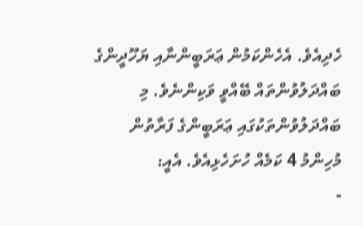ހެދިއެވެ. އެހެންކަމުން ޢަރަބީންނާއި ޔަހޫދީންގެ ބައްދަލުވުންތައް ބޭއްވީ ވަކިންނެވެ. މި ބައްދަލުވުންތަކުގައި ޢަރަބީންގެ ފަރާތުން މުހިންމު 4 ކަމެއް ހުށަހެޅިއެވެ. އެއީ:
-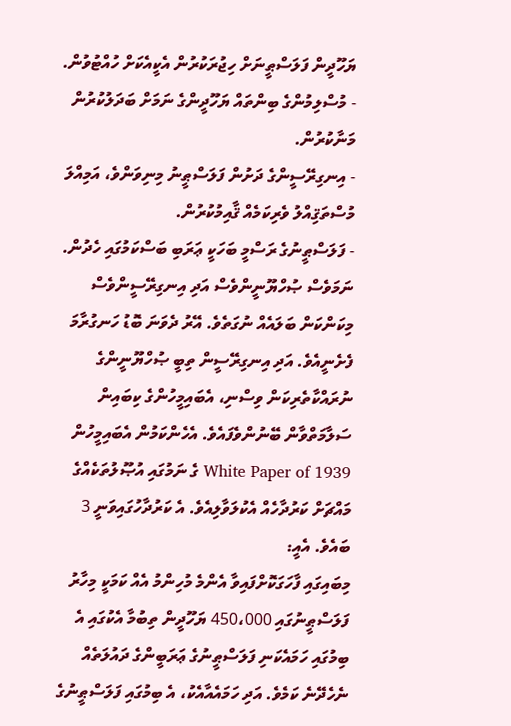ޔަހޫދީން ފަލަސްޠީނަށް ހިޖުރަކުރުން އެކީއެކަށް ހުއްޓުވުން.
- މުސްލިމުންގެ ބިންތައް ޔަހޫދީންގެ ނަމަށް ބަދަލުކުރުން މަނާކުރުން.
- އިނގިރޭސީންގެ ދަށުން ފަލަސްޠީނު މިނިވަންވެ، އަމިއްލަ މުސްތަޤިއްލު ވެރިކަމެއް ޤާއިމުކުރުން.
- ފަލަސްޠީނުގެ ރަސްމީ ބަހަކީ ޢަރަބި ބަސްކަމުގައި ހެދުން.
ނަމަވެސް ޞުހްޔޫނީންވެސް އަދި އިނގިރޭސީންވެސް މިކަންކަން ބަލައެއް ނުގަތެވެ. އޭރު ދެވަނަ ބޮޑު ހަނގުރާމަ ފެށެނީއެވެ. އަދި އިނގިރޭސީން ތިބީ ޞުހްޔޫނީންގެ ނުރައްކާތެރިކަން ވިސްނި، އެބައިމީހުންގެ ކިބައިން ސަލާމަތްވާން ބޭނުންވެފައެވެ. އެހެންކަމުން އެބައިމީހުން White Paper of 1939 ގެ ނަމުގައި އުޞޫލުތަކެއްގެ މައްޗަށް ކަރުދާހެއް އެކުލަވާލިއެވެ. އެ ކަރުދާހުގައިވަނީ 3 ބައެވެ. އެއީ:
މިބައިގައި ފާހަގަކޮށްފައިވާ އެންމެ މުހިންމު އެއް ކަމަކީ މިހާރު ފަލަސްޠީނުގައި 450،000 ޔަހޫދީން ތިބުމާ އެކުގައި އެ ބިމުގައި ހަމައެކަނި ފަލަސްޠީނުގެ ޢަރަބީންގެ ދައުލަތެއް ނެހެދޭނެ ކަމެވެ. އަދި ހަމައެއާއެކު، އެ ބިމުގައި ފަލަސްޠީނުގެ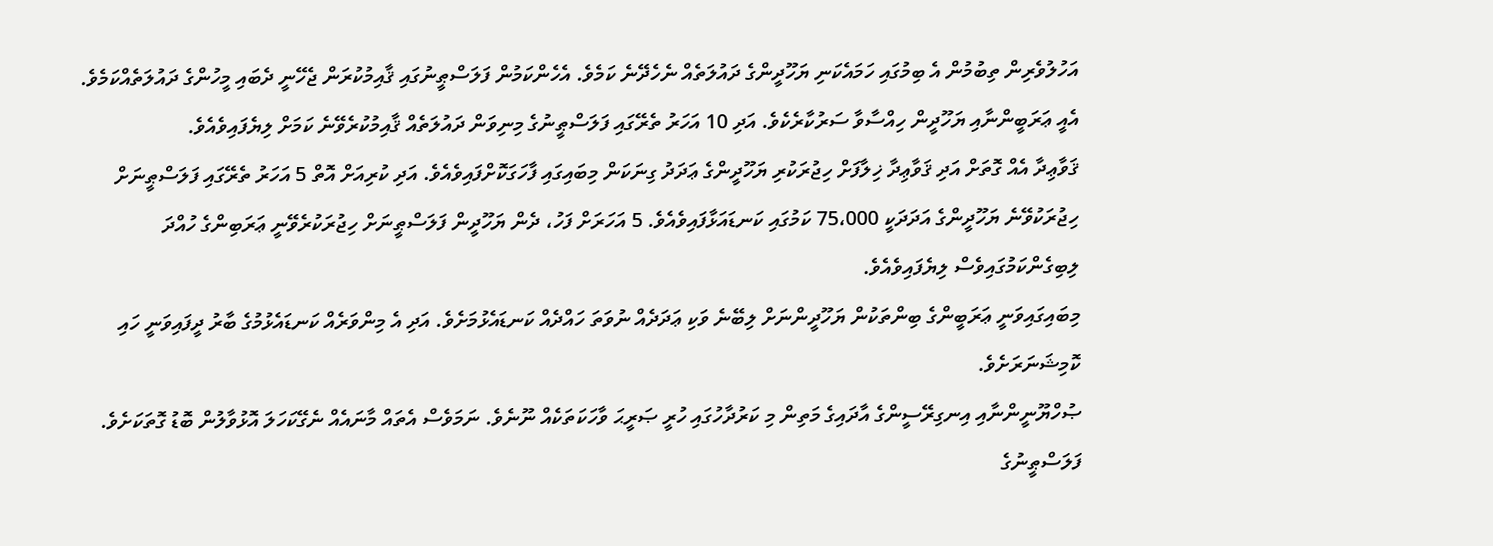އަހުލުވެރިން ތިބުމުން އެ ބިމުގައި ހަމައެކަނި ޔަހޫދީންގެ ދައުލަތެއް ނެހެދޭނެ ކަމެވެ. އެހެންކަމުން ފަލަސްޠީނުގައި ޤާއިމުކުރަން ޖެހޭނީ ދެބައި މީހުންގެ ދައުލަތެއްކަމެވެ. އެއީ ޢަރަބީންނާއި ޔަހޫދީން ހިއްސާވާ ސަރުކާރެކެވެ. އަދި 10 އަހަރު ތެރޭގައި ފަލަސްޠީނުގެ މިނިވަން ދައުލަތެއް ޤާއިމުކުރެވޭނެ ކަމަށް ލިޔެފައިވެއެވެ.
ޤަވާޢިދާ އެއް ގޮތަށް އަދި ޤަވާޢިދާ ޚިލާފަށް ހިޖުރަކުރި ޔަހޫދީންގެ ޢަދަދު ގިނަކަން މިބައިގައި ފާހަގަކޮށްފައިވެއެވެ. އަދި ކުރިއަށް އޮތް 5 އަހަރު ތެރޭގައި ފަލަސްޠީނަށް ހިޖުރަކުވޭނެ ޔަހޫދީންގެ އަދަދަކީ 75،000 ކަމުގައި ކަނޑައަޅާފައިވެއެވެ. 5 އަހަރަށް ފަހު، ދެން ޔަހޫދީން ފަލަސްޠީނަށް ހިޖުރަކުރެވޭނީ ޢަރަބިންގެ ހުއްދަ ލިބިގެންކަމުގައިވެސް ލިޔެފައިވެއެވެ.
މިބައިގައިވަނީ ޢަރަބީންގެ ބިންތަކުން ޔަހޫދީންނަށް ލިބޭނެ ވަކި ޢަދަދެއް ނުވަތަ ހައްދެއް ކަނޑައެޅުމަށެވެ. އަދި އެ މިންވަރެއް ކަނޑައެޅުމުގެ ބާރު ދީފައިވަނީ ހައި ކޮމިޝަނަރަށެވެ.
ޞުހްޔޫނީންނާއި އިނގިރޭސީންގެ އާދައިގެ މަތިން މި ކަރުދާހުގައި ހުރީ ޞަރީޙަ ވާހަކަތަކެއް ނޫނެވެ. ނަމަވެސް އެތައް މާނައެއް ނެގޭކަހަލަ އޮޅުވާލުން ބޮޑު ގޮތަކަށެވެ. ފަލަސްޠީނުގެ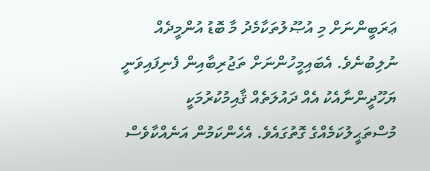ޢަރަބީންނަށް މި އުޞޫލުތަކާމެދު މާ ބޮޑު އުންމީދެއް ނުލިބުނެވެ. އެބައިމީހުންނަށް ތަޖުރިބާއިން ފެނިފައިވަނީ ޔަހޫދީންނާއެކު އެއް ދައުލަތެއް ޤާއިމުކުރުމަކީ މުސްތަޙީލުކަމެއްގެ ގޮތުގައެވެ. އެހެންކަމުން އަނެއްކާވެސް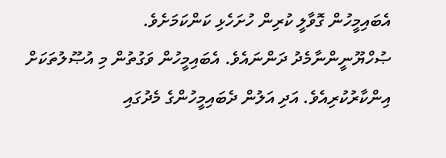އެބައިމީހުން ގޮވާލީ ކުރިން ހުށަހެޅި ކަންކަމަށެވެ.
ޞުހްޔޫނީންނާމެދު ދަންނައެވެ. އެބައިމީހުން ވަގުތުން މި އުޞޫލުތަކަށް އިންކާރުކުރިއެވެ. އަދި އަލުން ދެބައިމީހުންގެ މެދުގައި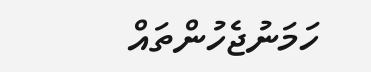ހަމަނުޖެހުންތައް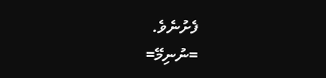ފެށުނެވެ.
=ނުނިމޭ=